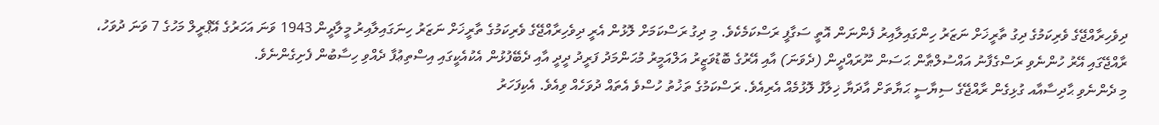ދިވެހިރާއްޖޭގެ ވެރިކަމުގެ ދިގު ތާރީޚަށް ނަޒަރު ހިންގައިލާއިރު ފެންނަން އޮތީ ސަގާފީ ރަސްކަމެކެވެ. މި ދިގު ރަސްކަމަށް ލޮޅުން އެރީ ދިވެހިރާއްޖޭގެ ވެރިކަމުގެ ތާރީޚަށް ނަޒަރު ހިނަގައިލާއިރު މީލާދީން 1943 ވަނަ އަހަރުގެ އޭޕްރީލް މަހުގެ 7 ވަނަ ދުވަހު، ރާއްޖޭގައި އޭރު ހުންނެވި ރަސްގެފާނު އައްސުލްޠާން ޙަސަން ނޫރައްދީން (ދެވަނަ) އާއި އޭރުގެ ބޮޑުވަޒީރު އަލްއަމީރު މުޙަންމަދު ފަރީދު ދީދީ އާއި ދެބޭފުޅުން އެކުއެކީގައި އިސްތިޢުފާ ދެއްވި ހިސާބުން ފެށިގެންނެވެ.
މި ދެންނެވި ޙާދިސާއާއ ގުޅިގެން ރާއްޖޭގެ ސިޔާސީ ޙަޔާތަށް އާދަޔާ ޚިލާފު ލޮޅުމެއް އެރިއެވެ. ރަސްކަމުގެ ތަޚުތު ހުސްވެ އެތައް ދުވަހެއް ވިއެވެ. އެކިފަހަރު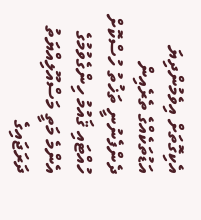އެކިގޮތަށް އިވެމުންދިޔަ އަޑުތަކެއްގެ ތެރެއިން ދެންފެނުނީ ތަޚުތު ހުސްކޮށް ހުއްޓައި ޤައުމު ހިންގެވުމުގެ އެންމެ މަތީ މަސްއޫލިއްޔަތު ދަރަޖައިގެ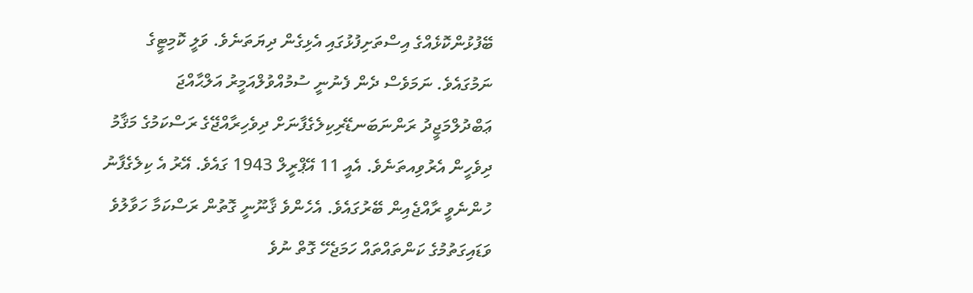ބޭފުޅުންކޮޅެއްގެ އިސްތަށިފުޅުގައި އެޅިގެން ދިޔަތަނެވެ. ވަލީ ކޮމިޓީގެ ނަމުގައެވެ. ނަމަވެސް ދެން ފެނުނީ ސުމުއްވުލްއަމީރު އަލްޙާއްޖަ ޢަބްދުލްމަޖީދު ރަންނަބަނޑޭރިކިލެގެފާނަށް ދިވެހިރާއްޖޭގެ ރަސްކަމުގެ މަޤާމު ދިވެހީން އެރުވިއތަނެވެ. އެއީ 11 އޭޕްރީލް 1943 ގައެވެ. އޭރު އެ ކިލެގެފާނު ހުންނެވީ ރާއްޖެއިން ބޭރުގައެވެ. އެހެންވެ ޤާނޫނީ ގޮތުން ރަސްކަމާ ހަވާލުވެ ވަޑައިގަތުމުގެ ކަންތައްތައް ހަމަޖެހޭ ގޮތް ނުވެ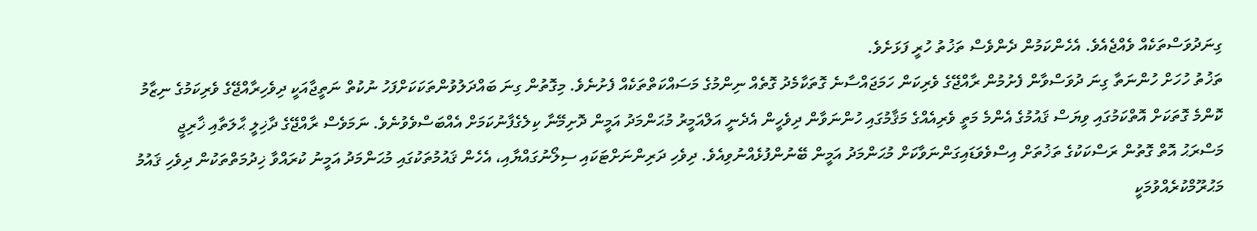ގިނަދުވަސްތަކެއް ވެއްޖެއެވެ. އެހެންކަމުން ދެންވެސް ތަޚުތު ހުރީ ފަޅަށެވެ.
ތަޚުތު ހުހަށް ހުންނަތާ ގިނަ ދުވަސްވާން ފެށުމުން ރާއްޖޭގެ ވެރިކަން ހަމަޖައްސާނެ ގޮތަކާމެދު ގޮތެއް ނިންމުގެ މަސައްކަތްތަކެއް ފެށުނެވެ. މިގޮތުން ގިނަ ބައްދަލުވުންތަކަކަށްފަހު ނުކުތް ނަތީޖާއަކީ ދިވެހިރާއްޖޭގެ ވެރިކަމުގެ ނިޒާމު ކޮންމެ ގޮތަކަށް އޮތްކަމުގައި ވިޔަސް ޤައުމުގެ އެންމެ މަތީ ވެރިއެއްގެ މަޤާމުގައި ހުންނަވާން ދިވެހީން އެދެނީ އަލްއަމީރު މުޙަންމަދު އަމީން ދޮށިމޭނާ ކިލެގެފާނުކަމަށް އެއްބަސްވެވުނެވެ. ނަމަވެސް ރާއްޖޭގެ ދާޚިލީ ޙާލަތާއި ޚާރިޖީ މަސްރަޙު އޮތް ގޮތުން ރަސްކަކުގެ ތަޚުތަށް އިސްވެވަޑައިގަންނަވާކަށް މުޙަންމަދު އަމީން ބޭނުންފުޅެއްނުވިއެވެ. ދިވެހި ދަރިންނަށްޓަކައި ސިލޯނުގައްޔާއި، އެހެން ޤައުމުތަކުގައި މުޙަންމަދު އަމީނު ކުރައްވާ ޚިދުމަތްތަކުން ދިވެހި ޤައުމު މަޙުރޫމްކުރެއްވުމަކީ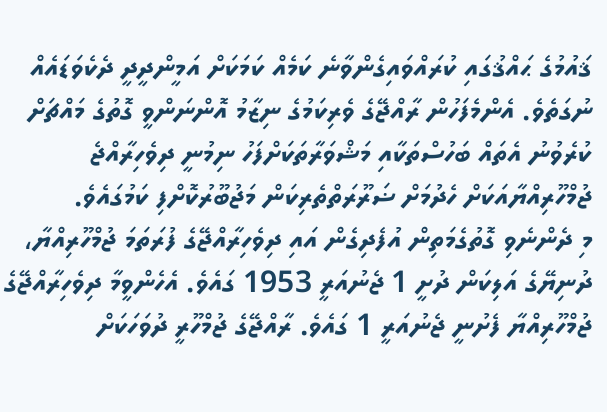ޤައުމުގެ ޙައްޤުގައި ކުރައްވައިގެންވާނެ ކަމެއް ކަމަކަށް އަމީންދީދީ ދެކެވަޑައެއް ނުގަތެވެ. އެންމެފަހުން ރާއްޖޭގެ ވެރިކަމުގެ ނިޒާމު އޮންނަންވީ ގޮތުގެ މައްޗަށް ކުރެވުނު އެތައް ބަހުސްތަކާއި މަޝްވަރާތަކަށްފަހު ނިމުނީ ދިވެހިރާއްޖެ ޖުމްހޫރިއްޔާއަކަށް ހެދުމަށް ޟަރޫރަތްތެރިކަން މަޖުބޫރުކޮށްފި ކަމުގައެވެ.
މި ދެންނެވި ގޮތުގެމަތިން އުފެދިގެން އައި ދިވެހިރާއްޖޭގެ ފުރަތަމަ ޖުމްހޫރިއްޔާ، ދުނިޔޭގެ އަލިކަން ދުށީ 1 ޖެނުއަރީ 1953 ގައެވެ. އެހެންވީމާ ދިވެހިރާއްޖޭގެ ޖުމްހޫރިއްޔާ ފެށުނީ ޖެނުއަރީ 1 ގައެވެ. ރާއްޖޭގެ ޖުމްހޫރީ ދުވަހަކަށް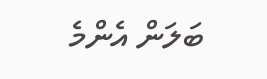ބަލަން އެންމެ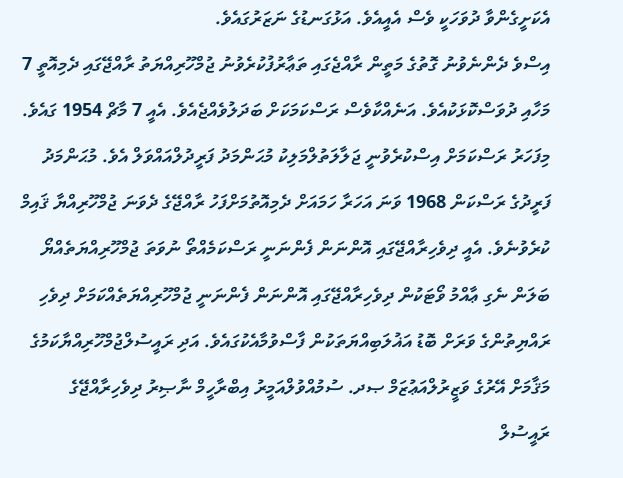އެކަށީގެންވާ ދުވަހަކީ ވެސް އެއީއެވެ. އަޅުގަނޑުގެ ނަޒަރުގައެވެ.
އިސްވެ ދެންނެވުނު ގޮތުގެ މަތީން ރާއްޖެގައި ތަޢާރުފުކުރެވުނު ޖުމްހޫރިއްޔަތު ރާއްޖޭގައި ދެމިއޮތީ 7 މަހާއި ދުވަސްކޮޅަކުއެވެ. އަނެއްކާވެސް ރަސްކަމަކަށް ބަދަލުވެއްޖެއެވެ. އެއީ 7 މާޗް 1954 ގައެވެ. މިފަހަރު ރަސްކަމަށް އިސްކުރެވުނީ ޖަލާލަތުލްމަލިކު މުޙަންމަދު ފަރީދުލްއައްވަލް އެވެ. މުޙަންމަދު ފަރީދުގެ ރަސްކަން 1968 ވަނަ އަހަރާ ހަމައަށް ދެމިއޮތުމަށްފަހު ރާއްޖޭގެ ދެވަނަ ޖުމްހޫރިއްޔާ ޤައިމް ކުރެވުނެވެ. އެއީ ދިވެހިރާއްޖޭގައި އޮންނަން ފެންނަނީ ރަސްކަމެއްތޯ ނުވަތަ ޖުމްހޫރިއްޔަތެއްޔޯ ބަލަން ނެގި ޢާއްމު ވޯޓަކުން ދިވެހިރާއްޖޭގައި އޮންނަން ފެންނަނީ ޖުމްހޫރިއްޔަތެއްކަމަށް ދިވެހި ރައްޔިތުންގެ ވަރަށް ބޮޑު އަޣުލަބިއްޔަތަކުން ފާސްވުމާއެކުގައެވެ. އަދި ރައީސުލްޖުމްހޫރިއްޔާކަމުގެ މަޤާމަށް އޭރުގެ ވަޒީރުލްއަޢުޒަމް ޞދ. ސުމުއްވުލްއަމީރު އިބްރާހީމް ނާޞިރު ދިވެހިރާއްޖޭގެ ރައީސުލް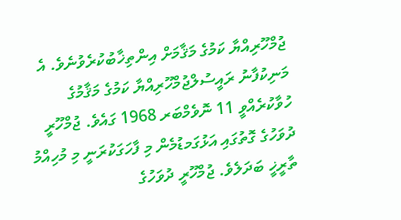ޖުމްހޫރިއްޔާ ކަމުގެ މަޤާމަށް އިންތިޚާބުކުރެވުނެވެ. އެ މަނިކުފާނު ރައީސުލްޖުމްހޫރިއްޔާ ކަމުގެ މަޤާމުގެ ހުވާކުރެއްވީ 11 ނޮވެމްބަރ 1968 ގައެވެ. ޖުމްހޫރީ ދުވަހުގެ ގޮތުގައި އަޅުގަމޑުމެން މި ފާހަގަކުރަނީ މި މުހިއްމު ތާރީޚީ ބަދަލެވެ. ޖުމްހޫރީ ދުވަހުގެ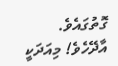ގޮތުގައެވެ.
އާދޭހެވެ! މިއަދަކީ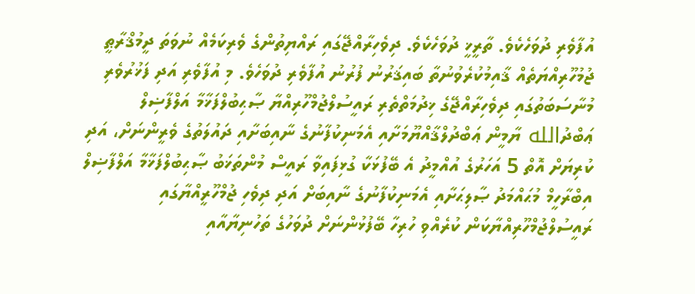އުފާވެރި ދުވަހެކެވެ. ތާރީޚީ ދުވަހެކެވެ. ދިވެހިރާއްޖޭގައި ރައްޔިތުންގެ ވެރިކަމެއް ނުވަތަ ދީމުޤްރާޠީ ޖުމުހޫރިއްޔަތެއް ޤާއިމުކުރެވުނުތާ ބައިޤަރުނު ފުރުނު އުފާވެރި ދުވަހެވެ. މި އުފާވެރި އަދި ފަޚުރުވެރި މުނާސަބަތުގައި ދިވެހިރާއްޖޭގެ ޚިދުމަތްތެރި ރައީސުލްޖުމްހޫރިއްޔާ ޞާޙިބުލްފަޚާމާ އަލްފާޟިލް ޢަބްދުالله ޔާމީން ޢަބްދުލްޤާއްޔޫމަށާއި އެމަނިކުފާނުގެ ނާއިބަށާއި ދައުލަތުގެ ވެރީންނަށް، އަދި ކުރިޔަށް އޮތް 5 އަހަރުގެ އުއްމީދު އެ ބޭފުޅަކާ ގުޅިފައިވާ ރައީސް މުންތަޚަބު ޞާޙިބުލްފަޚާމާ އަލްފާޟިލް އިބްރާހީމް މުޙައްމަދު ޞާލިޙަށާއި އެމަނިކުފާނުގެ ނާއިބަށް އަދި ދިވެހި ޖުމްހޫރީއްޔާގައި ރައީސުލްޖުމްހޫރިއްޔާކަން ކުރެއްވި ހުރިހާ ބޭފުޅުންނަށް ދުވަހުގެ ތަހުނިޔާއާއި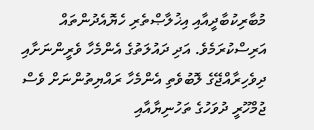މުބާރިކުބާދީއާއި އިޚުލާޞްތެރި ހެޔޮއެދުންތައް އަރިސްކުރަމެވެ. އަދި ދައުލަތުގެ އެންމެހާ ވެރީންނަށާއި ދިވެހިރާއްޖޭގެ ލޮބުވެތި އެންމެހާ ރައްޔިތުންނަށް ވެސް ޖުމްހޫރީ ދުވަހުގެ ތަހުނިޔާއާއި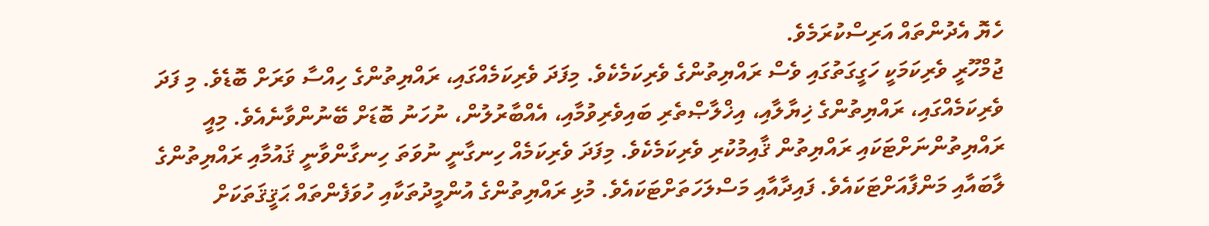ހެޔޮ އެދުންތައް އަރިސްކުރަމެވެ.
ޖުމްހޫރީ ވެރިކަމަކީ ހަގީގަތުގައި ވެސް ރައްޔިތުންގެ ވެރިކަމެކެވެ. މިފަދަ ވެރިކަމެއްގައި، ރައްޔިތުންގެ ހިއްސާ ވަރަށް ބޮޑެވެ. މި ފަދަ ވެރިކަމެއްގައި، ރައްޔިތުންގެ ޚިޔާލާއި، އިޚްލާޞްތެރި ބައިވެރިވުމާއި، އެއްބާރުލުން، ނުހަނު ބޮޑަށް ބޭނުންވާނެއެވެ. މިއީ ރައްޔިތުންނަށްޓަކައި ރައްޔިތުން ޤާއިމުކުރި ވެރިކަމެކެވެ. މިފަދަ ވެރިކަމެއް ހިނގާނީ ނުވަތަ ހިނގާންވާނީ ޤައުމާއި ރައްޔިތުންގެ ލާބައާއި މަންފާއަށްޓަކައެވެ. ފައިދާއާއި މަސްލަހަތަށްޓަކައެވެ. މުޅި ރައްޔިތުންގެ އުންމީދުތަކާއި ހުވަފެންތައް ޙަޤީޤަތަކަށް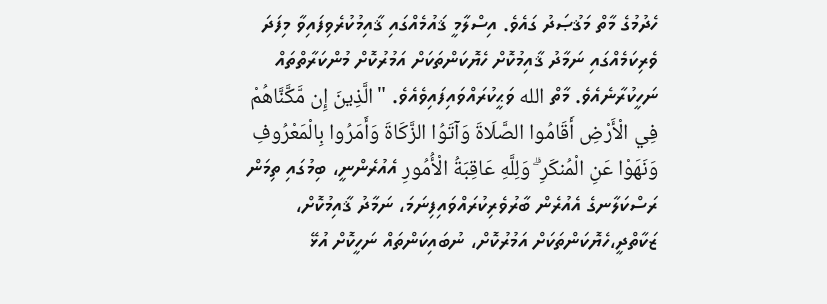ހެދުމުގެ މާތް މަޤުޞަދު ގައެވެ. އިސްލާމީ ޤައުމެއްގައި ޤާއިމުކުރެވިފައިވާ މިފަދަ ވެރިކަމެއްގައި ނަމާދު ޤާއިމުކޮށް ހެޔޮކަންތަކަށް އަމުރުކޮށް މުންކަރާތްތައް ނަހީކުރާނެއެވެ. މާތް الله ވަޙީކުރައްވައިފައިވެއެވެ. "الَّذِينَ إِن مَّكَّنَّاهُمْ فِي الْأَرْضِ أَقَامُوا الصَّلَاةَ وَآتَوُا الزَّكَاةَ وَأَمَرُوا بِالْمَعْرُوفِ وَنَهَوْا عَنِ الْمُنكَرِ ۗ وَلِلَّهِ عَاقِبَةُ الْأُمُورِ އެއުރެންނީ، ބިމުގައި ތިމަން ރަސްކަލާނގެ އެއުރެން ބާރުވެރިކުރައްވައިފިނަމަ، ނަމާދު ޤާއިމުކޮށް، ޒަކާތްދީ،ހެޔޮކަންތަކަށް އަމުރުކޮށް، ނުބައިކަންތައް ނަހީކޮށް އުޅޭ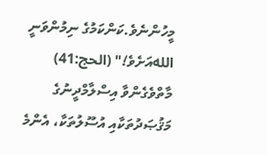މީހުންނެވެ.ކަންކަމުގެ ނިމުންވަނީ اللهއަށެވެ!" (الحج:41)
މާތްވެގެންވާ އިސްލާމްދީނުގެ މަޤުޞަދުތަކާއި އުސޫލުތަކާ، އެންމެ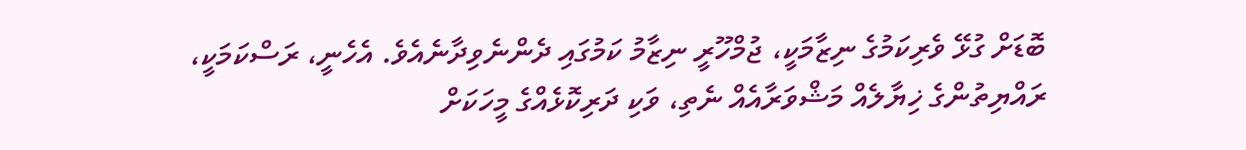ބޮޑަށް ގުޅޭ ވެރިކަމުގެ ނިޒާމަކީ، ޖުމްހޫރީ ނިޒާމު ކަމުގައި ދެންނެވިދާނެއެވެ. އެހެނީ، ރަސްކަމަކީ، ރައްޔިތުންގެ ޚިޔާލެއް މަޝްވަރާއެއް ނެތި، ވަކި ދަރިކޮޅެއްގެ މީހަކަށް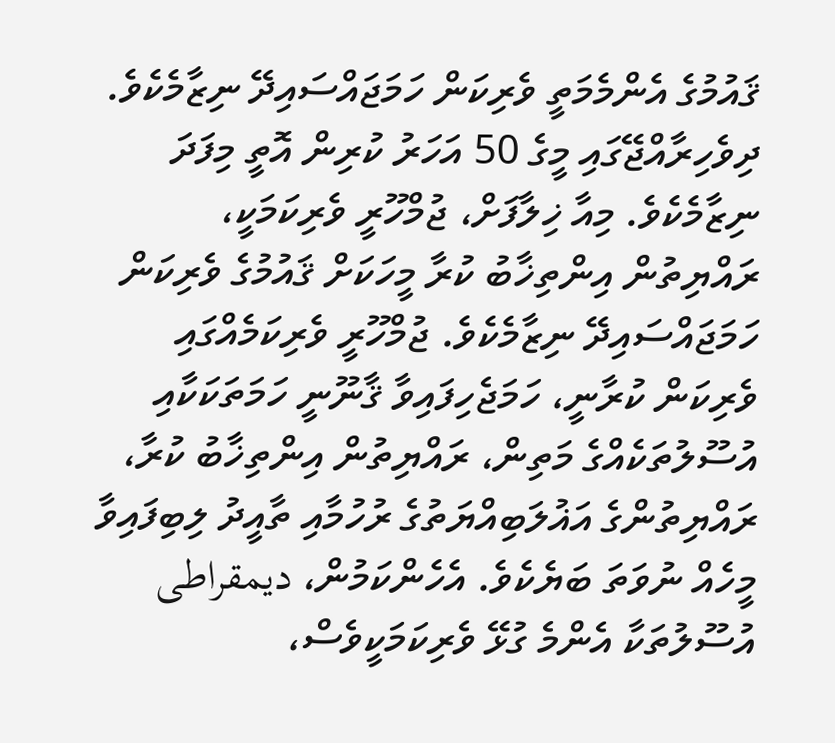ޤައުމުގެ އެންމެމަތީ ވެރިކަން ހަމަޖައްސައިދޭ ނިޒާމެކެވެ. ދިވެހިރާއްޖޭގައި މީގެ 50 އަހަރު ކުރިން އޮތީ މިފަދަ ނިޒާމެކެވެ. މިއާ ޚިލާފަށް، ޖުމްހޫރީ ވެރިކަމަކީ، ރައްޔިތުން އިންތިޚާބު ކުރާ މީހަކަށް ޤައުމުގެ ވެރިކަން ހަމަޖައްސައިދޭ ނިޒާމެކެވެ. ޖުމްހޫރީ ވެރިކަމެއްގައި ވެރިކަން ކުރާނީ، ހަމަޖެހިފައިވާ ޤާނޫނީ ހަމަތަކަކާއި އުސޫލުތަކެއްގެ މަތިން، ރައްޔިތުން އިންތިޚާބު ކުރާ، ރައްޔިތުންގެ އަޣުލަބިއްޔަތުގެ ރުހުމާއި ތާއީދު ލިބިފައިވާ މީހެއް ނުވަތަ ބަޔެކެވެ. އެހެންކަމުން، ديمقراطى އުސޫލުތަކާ އެންމެ ގުޅޭ ވެރިކަމަކީވެސް،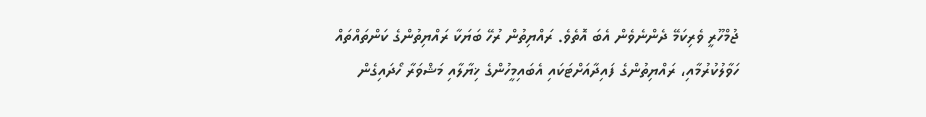ޖުމްހޫރީ ވެރިކަމޭ ދެންނެވެން އެބަ އޮތެވެ. ރައްޔިތުން ރުހޭ ބަޔަކާ ރައްޔިތުންގެ ކަންތައްތައް ހަވާލުކުރުމާއި، ރައްޔިތުންގެ ފައިދާއަށްޓަކައި އެބައިމީހުންގެ ޚިޔާލާއި މަޝްވަރާ ހޯދައިގެން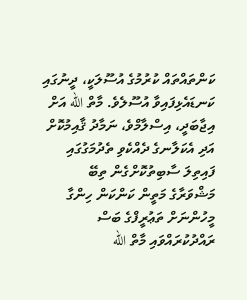ކަންތައްތައް ކުރުމުގެ އުސޫލަކީ، ދީނުގައި ކަނޑައެޅިފައިވާ އުސޫލެވެ. މާތް اللّه އަށް އިޖާބަދީ، އިސްލާމްވެ، ނަމާދު ޤާއިމުކޮށް އަދި އެކަލާނގެ ދެއްކެވި ތެދުމަގުގައި ފައިތިލަ ސާބިތުކޮށްގެން ތިބޭ މަޝްވަރާގެ މަތީން ކަންކަން ހިންގާ މީހުންނަށް ތަޢުރީފްގެ ބަސް ރައްދުކުރައްވައި މާތް اللّه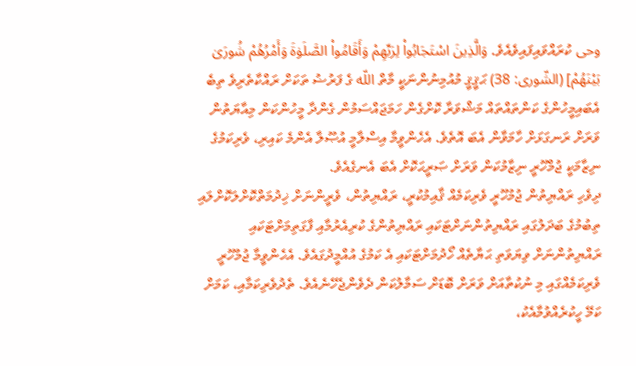وحى ކުރައްވައިފައިވެއެވެ. وَالَّذِينَ اسْتَجَابُواْ لِرَبِّهِمْ وَأَقَامُواْ الصَّلَوٰةَ وَأَمْرُهُمْ شُورَىٰ بَيْنَهُمْ] (الشّورى: 38) ޙަޤީޤީ މުއުމިނުންނަކީ މާތް اللّه ގެ ފަރުޟު ތަކަށް ރައްކާތެރިވެ ތިބެ އެބައިމީހުންގެ ކަންތައްތައް މަޝްވަރާ ކޮށްގެން ހަމަޖައްސަމުން ގެންދާ މީހުންކަން މިއާޔަތުން ވަރަށް ރަނގަޅަށް ހާމަވާން އެބަ އޮތެވެ. އެހެންވީމާ އިސްލާމީ އުޞޫލާ އެންމެ ކައިރި، ވެރިކަމުގެ ނިޒާމަކީ ޖުމްހޫރީ ނިޒާމުކަން ވަރަށް ޞަރީޙަކޮށް އެބަ އެނގެއެވެ.
ދިވެހި ރައްޔިތުން ޖުމުހޫރީ ވެރިކަމެއް ޤާއިމުކުރީ، ރައްޔިތުން، ވެރީންނަށް ޚިދުމަތްކޮށްލަކޮށްލައި ތިބުމުގެ ބަދަލުގައި ރައްޔިތުންނަށްޓަކައި ރައްޔިތުންގެ ކުރިއެރުމާއި ފާގަތިމަށްޓަކައި ރައްޔިތުންނަށް ވިޔަވަތި ޙަޔާތެއް ހޯދުމަށްޓަކައި އެ ކަމުގެ އުއްމީދުގައެވެ. އެހެންވީމާ ޖުމުހޫރީ ވެރިކަމެއްގައި މި ނުކުތާއަށް ވަރަށް ބޮޑަށް ސަމާލުކަން ދެވެންޖެހޭނެއެވެ. ތެދުވެރިކަމާއި، ކަމަށް ކަމޭ ހީކުރެއްވުމާއެކު،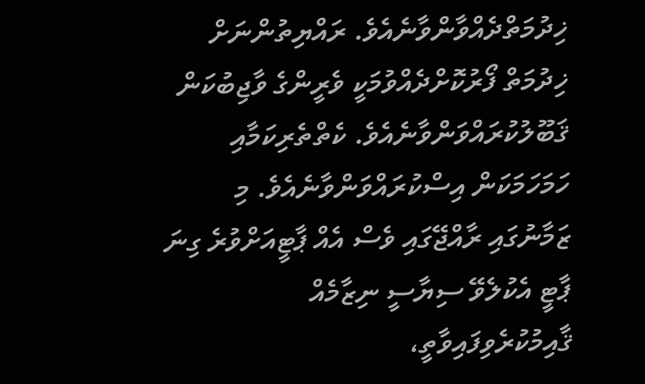ޚިދުމަތްދެއްވާންވާނެއެވެ. ރައްޔިތުންނަށް ޚިދުމަތް ފޯރުކޮށްދެއްވުމަކީ ވެރީންގެ ވާޖިބުކަން ޤަބޫލުކުރައްވަންވާނެއެވެ. ކެތްތެރިކަމާއި ހަމަހަމަކަން އިސްކުރައްވަންވާނެއެވެ. މި ޒަމާނުގައި ރާއްޖޭގައި ވެސް އެއް ޕާޓީއަށްވުރެ ގިނަ ޕާޓީ އެކުލެވޭ ސިޔާސީ ނިޒާމެއް ޤާއިމުކުރެވިފައިވާތީ،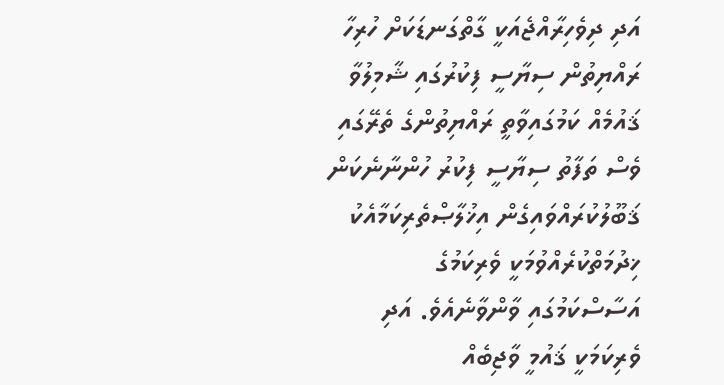އަދި ދިވެހިރާއްޖެއަކީ ގާތްގަނޑަކަށް ހުރިހާ ރައްޔިތުން ސިޔާސީ ފިކުރުގައި ޝާމިލުވާ ޤައުމެއް ކަމުގައިވާތީ ރައްޔިތުންގެ ތެރޭގައި ވެސް ތަފާތު ސިޔާސީ ފިކުރު ހުންނާނެކަން ޤަބޫލުކުރައްވައިގެން އިޚުލާޞްތެރިކަމާއެކު ޚިދުމަތްކުރެއްވުމަކީ ވެރިކަމުގެ އަސާސްކަމުގައި ވާންވާނެއެވެ. އަދި ވެރިކަމަކީ ޤައުމީ ވާޖިބެއް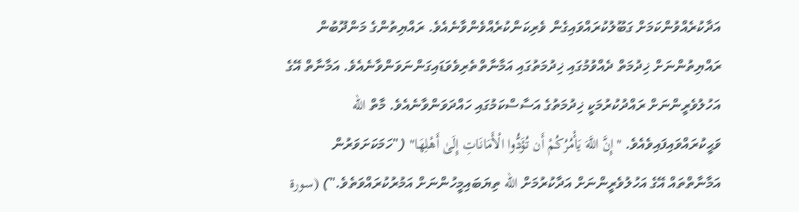އަދާކުރެއްވުންކަމަށް ގަބޫލުކުރައްވައިގެން ވެރިކަންކުރެއްވެންވާނެއެވެ. ރައްޔިތުންގެ މަންދޫބުން ރައްޔިތުންނަށް ޚިދުމަތް ދެއްވުމުގައި ޚިދުމަތުގައި އަމާނާތްތެރިވެވަޑައިގަންނަވަންވާނެއެވެ. އަމާނާތް އޭގެ އަހުލުވެރީންނަށް ރައްދުކުރުމަކީ ޚިދުމަތުގެ އަސާސްކަމުގައި ހައްދަވަންވާނެއެވެ. މާތް الله ވަޙީކުރައްވައިފައިވެއެވެ. "إِنَّ اللَّهَ يَأْمُرُكُمْ أَن تُؤَدُّوا الْأَمَانَاتِ إِلَىٰ أَهْلِهَا" ("ހަމަކަށަވަރުން އަމާނާތްތައް އޭގެ އަހުލުވެރީންނަށް އަދާކުރުމަށް الله ތިޔަބައިމީހުންނަށް އަމުރުކުރައްވަތެވެ.") (سورة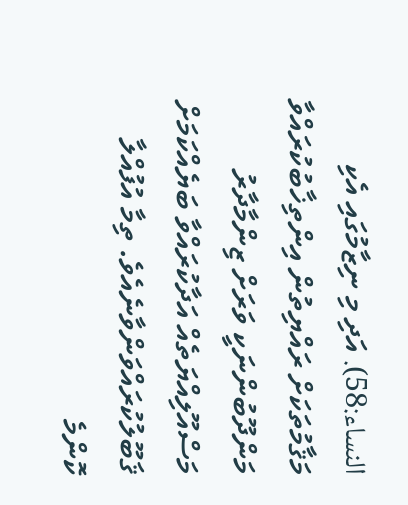النساء:58). އަދި މި ނިޒާމުގައި އެކި މަޤާމުތަކަށް ރައްޔިތުން އިންތިޚާބުކުރައްވާ މަންދޫބުންނަކީ ވަރަށް ޒިންމާދާރު މަސްއޫލިއްޔަތެއް އަދާކުރައްވާ ބަޔެއްކަމަށް ޤަބޫލުކުރައްވަންވާނެއެވެ. ތިމާ އުފުއްލާ ކޮންމެ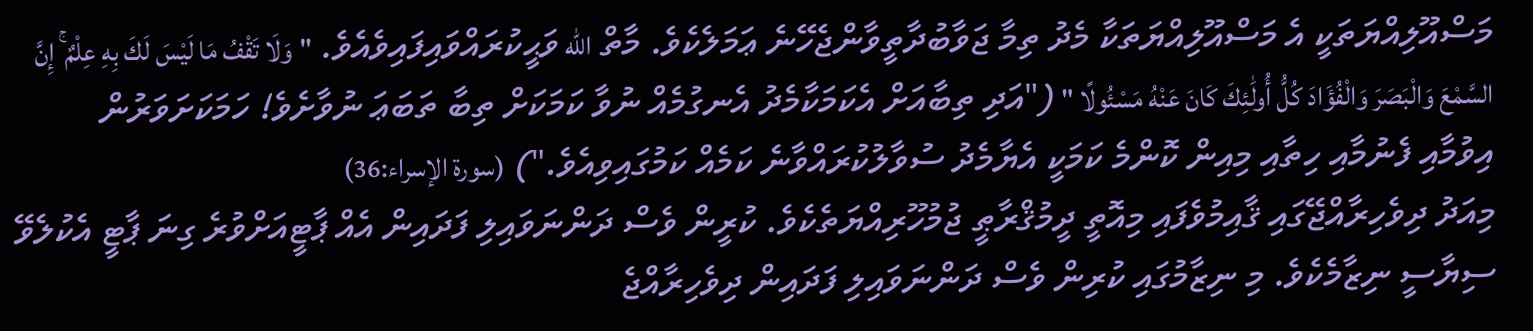މަސްއޫލިއްޔަތަކީ އެ މަސްއޫލިއްޔަތަކާ މެދު ތިމާ ޖަވާބުދާތީވާންޖެހޭނެ ޢަމަލެކެވެ. މާތް الله ވަޙީކުރައްވައިފައިވެއެވެ. "وَلَا تَقْفُ مَا لَيْسَ لَكَ بِهِ عِلْمٌ ۚ إِنَّ السَّمْعَ وَالْبَصَرَ وَالْفُؤَادَ كُلُّ أُولَٰئِكَ كَانَ عَنْهُ مَسْئُولًا " ("އަދި ތިބާއަށް އެކަމަކާމެދު އެނގުމެއް ނުވާ ކަމަކަށް ތިބާ ތަބަޢަ ނުވާށެވެ! ހަމަކަށަވަރުން އިވުމާއި ފެނުމާއި ހިތާއި މިއިން ކޮންމެ ކަމަކީ އެޔާމެދު ސުވާލުކުރައްވާނެ ކަމެއް ކަމުގައިވިއެވެ.") (سورة الإسراء:36)
މިއަދު ދިވެހިރާއްޖޭގައި ޤާއިމުވެފައި މިއޮތީ ދީމުޤްރާޠީ ޖުމުހޫރިއްޔަތެކެވެ. ކުރީން ވެސް ދަންނަވައިލި ފަދައިން އެއް ޕާޓީއަށްވުރެ ގިނަ ޕާޓީ އެކުލެވޭ ސިޔާސީ ނިޒާމެކެވެ. މި ނިޒާމުގައި ކުރިން ވެސް ދަންނަވައިލި ފަދައިން ދިވެހިރާއްޖެ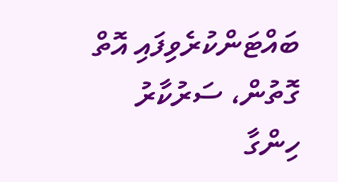ބައްޓަންކުރެވިފައި އޮތް ގޮތުން، ސަރުކާރު ހިންގާ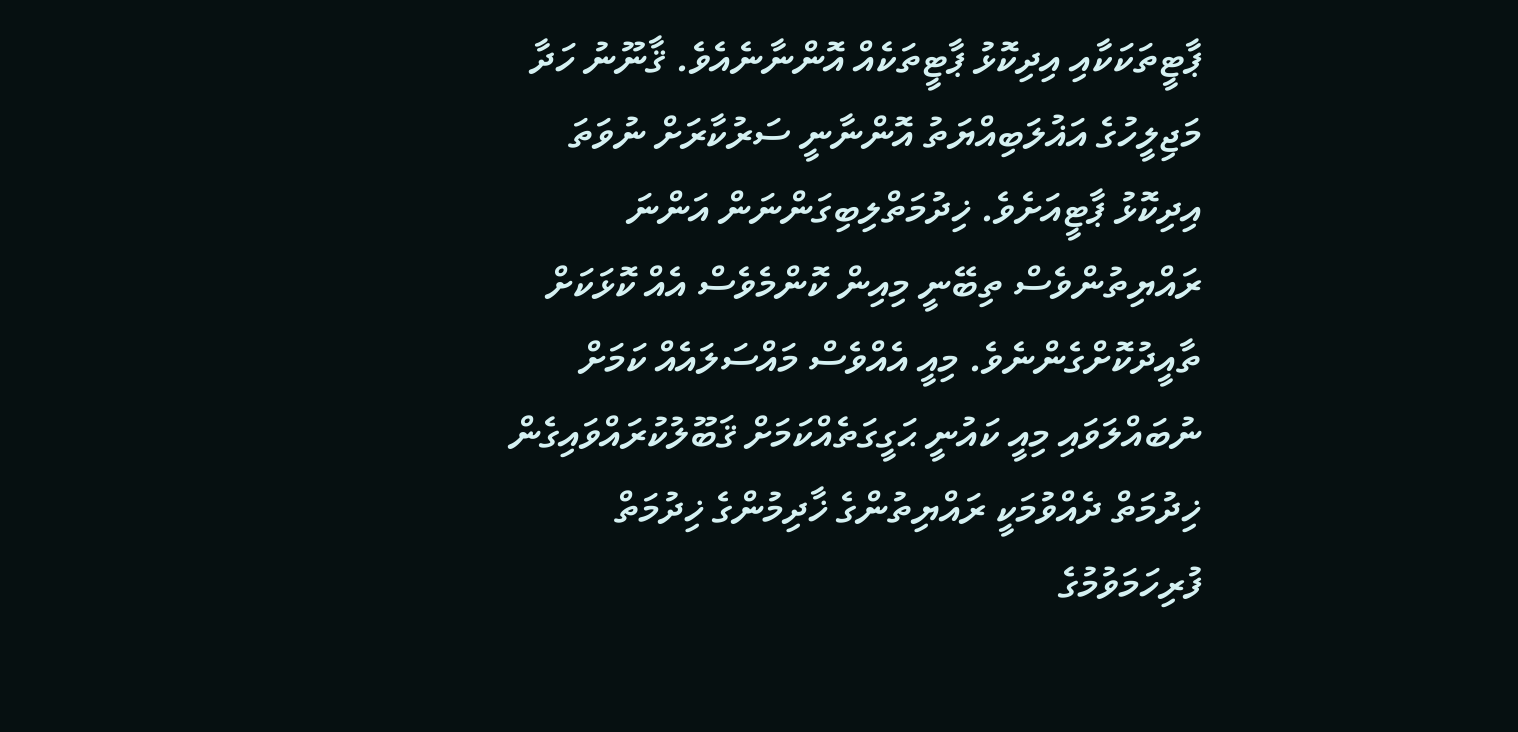ޕާޓީތަކަކާއި އިދިކޮޅު ޕާޓީތަކެއް އޮންނާނެއެވެ. ޤާނޫނު ހަދާ މަޖިލީހުގެ އަޣުލަބިއްޔަތު އޮންނާނީ ސަރުކާރަށް ނުވަތަ އިދިކޮޅު ޕާޓީއަށެވެ. ޚިދުމަތްލިބިގަންނަން އަންނަ ރައްޔިތުންވެސް ތިބޭނީ މިއިން ކޮންމެވެސް އެއް ކޮޅަކަށް ތާއީދުކޮށްގެންނެވެ. މިއީ އެއްވެސް މައްސަލައެއް ކަމަށް ނުބައްލަވައި މިއީ ކައުނީ ޙަގީގަތެއްކަމަށް ޤަބޫލުކުރައްވައިގެން ޚިދުމަތް ދެއްވުމަކީ ރައްޔިތުންގެ ޚާދިމުންގެ ޚިދުމަތް ފުރިހަމަވުމުގެ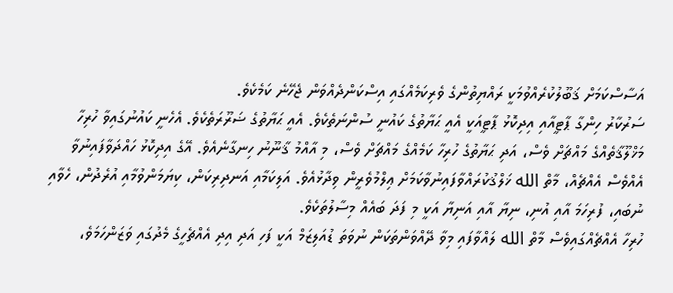އަސާސްކަމަށް ޤަބޫލުކުރެއްވުމަކީ ރައްޔިތުންގެ ވެރިކަމެއްގައި އިސްކަންދެއްވަން ޖެހޭނެ ކަމެކެވެ.
ސަރުކާރު ހިންގާ ޕާޓީއާއި އިދިކޮޅު ޕާޓީއަކީ އެއީ ޙަޔާތުގެ ކައުނީ ސުންނަތެކެވެ. އެއީ ޙަޔާތުގެ ޟަރޫރަތެކެވެ. އެހެނީ ކައުނުގައިވާ ހުރިހާ މަޚްލޫޤާތެއްގެ މައްޗަށް ވެސް، އަދި ޙަޔާތުގެ ހުރިހާ ކަމެއްގެ މައްޗަށް ވެސް، މި އާއްމު ޤާނޫނު ހިނގާނެއެވެ. އޭގެ އިދިކޮޅު ހައްދަވާފައިނުވާ އެއްވެސް އެއްޗެއް، މާތް الله ޚަލްޤުކުރައްވާފައިނުވާކަމަށް ޢިލްމުވެރީން ވިދާޅުއެވެ. އަލިކަމާއި އަނދިރިކަން، ކިޔަމަންވުމާއި އުރެދުން، ހެވާއި ނުބައި، ފުރިހަމަ އާއި އުނި، ނިޔާ އާއި އަނިޔާ އަކީ މި ފަދަ ބައެއް މިސާލުތަކެވެ.
ހުރިހާ އެއްޗެއްގައިވެސް މާތް الله ލައްވާފައި މިވާ ދޭއްވަންތަކަން ނުވަތަ ޑުއަލިޒަމް އަކީ ފަހި އަދި އިދި އެއްޗެހީގެ މެދުގައި ވަޒަންހަމަވެ،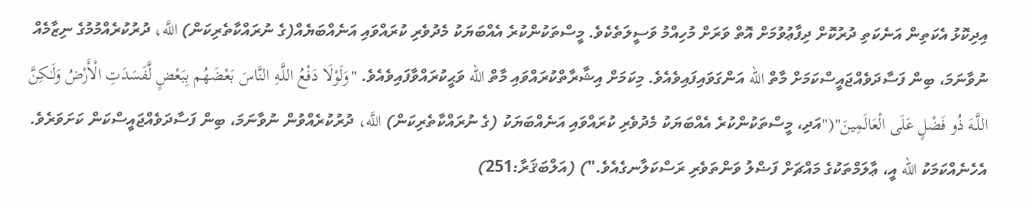އިދިކޮޅު އެކަތިން އަނެކަތި ދުރުކޮށް ދިފާޢުވުމަށް އޮތް ވަރަށް މުހިއްމު ވަސީލަތެކެވެ. މީސްތަކުންކުރެ އެއްބަޔަކު މެދުވެރި ކުރައްވައި އަނެއްބަޔެއް(ގެ ނުރައްކާތެރިކަން) اللَّه، ދުރުކުރެއްމުމުގެ ނިޒާމެއް ނުވާނަމަ، ބިން ފަސާދަވެއްޖައީސްކަމަށް މާތް الله އަންގަވައިފައިވެއެވެ. މިކަމަށް އިޝާރާތްކުރައްވައި މާތް الله ވަޙީކުރައްވާފައިވެއެވެ. "وَلَوْلَا دَفْعُ اللَّـهِ النَّاسَ بَعْضَهُم بِبَعْضٍ لَّفَسَدَتِ الْأَرْضُ وَلَـٰكِنَّ اللَّـهَ ذُو فَضْلٍ عَلَى الْعَالَمِينَ"("އަދި، މީސްތަކުންކުރެ އެއްބަޔަކު މެދުވެރި ކުރައްވައި އަނެއްބަޔަކު (ގެ ނުރައްކާތެރިކަން) اللَّه، ދުރުކުރެއްވުން ނުވާނަމަ، ބިން ފަސާދަވެއްޖައީސްކަން ކަށަވަރެވެ. އެހެނެއްކަމަކު الله އީ، ޢާލަމްތަކުގެ މައްޗަށް ފަޟްލު ވަންތަވެރި ރަސްކަލާނގެއެވެ.") (އަލްބަޤަރާ:251)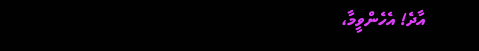އާދެ! އެހެންވީމާ،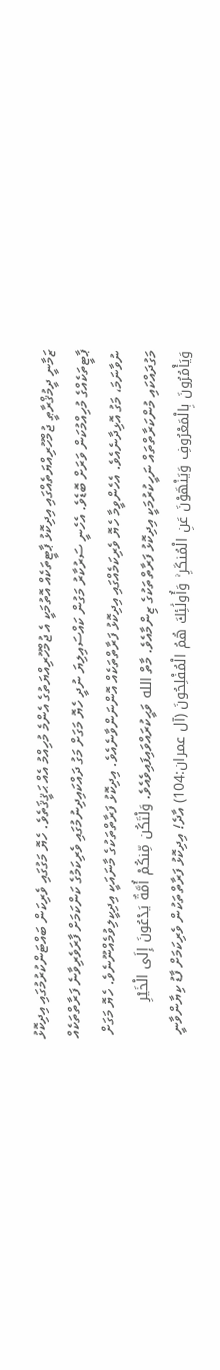ޒަމާނީ ދީމުޤްރާޠީ ޖުމްހޫރިއްޔަތެއްގައި އިދިކޮޅު ޕާޓީތަކެއް އޮތުމަކީ އެ ޖުމްހޫރިއްޔަތުގެ އެންމެ މުހިއްމު އެއް ޙަޤީޤަތެވެ. ހެޔޮ މަގުގައި ވެރިކަން ބައްޓަންކުރުމުގައި އިދިކޮޅު ޕާޓީތަކެއްގެ މުހިއްމުކަން ވަރަށް ބޮޑެވެ. އެހެނީ ސަރުކާރު މަގުން ކައްސައިލިޔަ ނުދީ ހެޔޮ މަގަށް މަގު ދައްކައިދިނުމުގައި ވެރިކަމުގެ ކަންކަމަށް ފާރަވެރިވާނެ ފަރާތްތަކެއް ނުވާނަމަ، މަގު އޮޅިދާނެއެވެ. އެހެންވީމާ ހެޔޮ ވެރިކަމެއްގައި އިދިކޮޅު ފަރާތްތަކެއް އޮންނަންވާނެއެވެ. އިދިކޮޅު ފަރާތްތަކުގެ މާނައަކީ އިދިކީލިވުމެއްނޫނެވެ. ހެޔޮ މަގަށް މަގުދައްކައި މުންކަރާތްތައް ނަހީކުރުމަކީ އިދިކޮޅު ފަރާތްތަކުގެ ޒިންމާއެވެ. މާތް الله ވަޙީކުރައްވައިފައިވެއެވެ. وَلْتَكُن مِّنكُمْ أُمَّةٌ يَدْعُونَ إِلَى الْخَيْرِ وَيَأْمُرُونَ بِالْمَعْرُوفِ وَيَنْهَوْنَ عَنِ الْمُنكَرِ ۚ وَأُولَٰئِكَ هُمُ الْمُفْلِحُونَ (آل عمران:104) އާދެ! އިދިކޮޅު ފަރާތްތަކުން ވެރިކަމަށް ފާޑު ކިޔާންވާނީ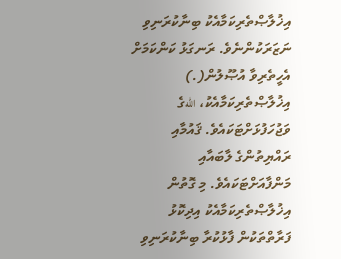އިޚުލާޞްތެރިކަމާއެކު ބިނާކުރަނިވި ނަޒަރަކުންނެވެ. ރަނގަޅު ކަންކަމަށް އެހީތެރިވާ އުޞޫލުން(.) އިޚުލާޞްތެރިކަމާއެކު، اللهގެ ވަޖުހަފުޅަށްޓަކައެވެ. ޤައުމާއި ރައްޔިތުންގެ ލާބައާއި މަންފާއަށްޓަކައެވެ. މި ގޮތުން އިޚުލާޞްތެރިކަމާއެކު އިދިކޮޅު ފަރާތްތަކުން ފާޅުކުރާ ބިނާކުރަނިވި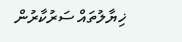ޚިޔާލުތައް ސަރުކާރުން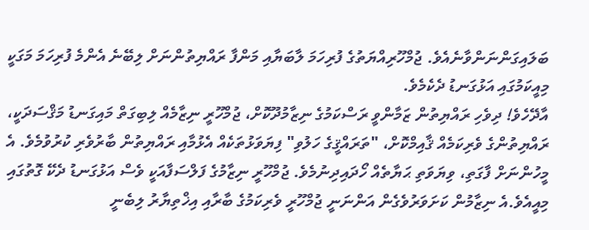ބަލައިގަންނަންވާނެއެވެ. ޖުމްހޫރިއްޔަތުގެ ފުރިހަމަ ލާބަޔާއި މަންފާ ރައްޔިތުންނަށް ލިބޭނެ އެންމެ ފުރިހަމަ މަގަކީ މިއީކަމުގައި އަޅުގަނޑު ދެކެމެވެ.
އާދޭހެވެ! ދިވެހި ރައްޔިތުން ޒަމާންވީ ރަސްކަމުގެ ނިޒާމުދޫކޮށް، ޖުމްހޫރީ ނިޒާމެއް ލިބިގަތް މައިގަނޑު މަޤްސަދަކީ، ރައްޔިތުންގެ ވެރިކަމެއް ޤާއިމްކޮށް، "ތަރައްޤީގެ ހަލުވި" ފިޔަވަޅުތަކެއް އެޅުމާއި ރައްޔިތުން ބާރުވެރި ކުރުވުމެވެ. އެ މީހުންނަށް ފާގަތި، ވިޔަވަތި ޙަޔާތެއް ހޯދައިދިނުމެވެ. ޖުމްހޫރީ ނިޒާމުގެ ފަލްސަފާއަކީ ވެސް އަޅުގަނޑު ދެކޭ ގޮތުގައި މިއީއެވެ.އެ ނިޒާމުން ކަށަވަރުވެގެން އަންނަނީ ޖުމްހޫރީ ވެރިކަމުގެ ބާރާއި އިޚްތިޔާރު ލިބެނީ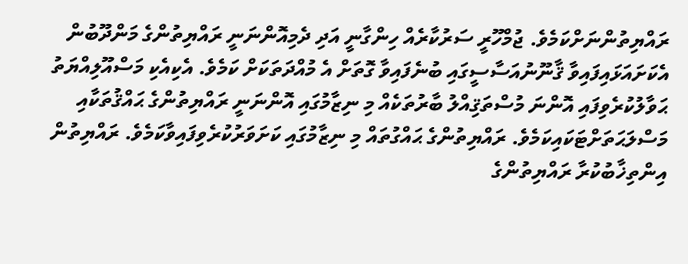ރައްޔިތުންނަށްކަމެވެ. ޖުމްހޫރީ ސަރުކާރެއް ހިންގާނީ އަދި ދެމިއޮންނަނީ ރައްޔިތުންގެ މަންދޫބުން އެކަށައަޅައިފައިވާ ޤާނޫނުއަސާސީގައި ބުނެފައިވާ ގޮތަށް އެ މުއްދަތަކަށް ކަމެވެ. އެކިއެކި މަސްއޫލިއްޔަތު ޙަވާލުކުރެވިފައި އޮންނަ މުސްތަޤިއްލު ބާރުތަކެއް މި ނިޒާމުގައި އޮންނަނީ ރައްޔިތުންގެ ޙައްޤުތަކާއި މަސްލަޙަތަށްޓަކައިކަމެވެ. ރައްޔިތުންގެ ޙައްގުތައް މި ނިޒާމުގައި ކަށަވަރުކުރެވިފައިވާކަމެވެ. ރައްޔިތުން އިންތިޚާބުކުރާ ރައްޔިތުންގެ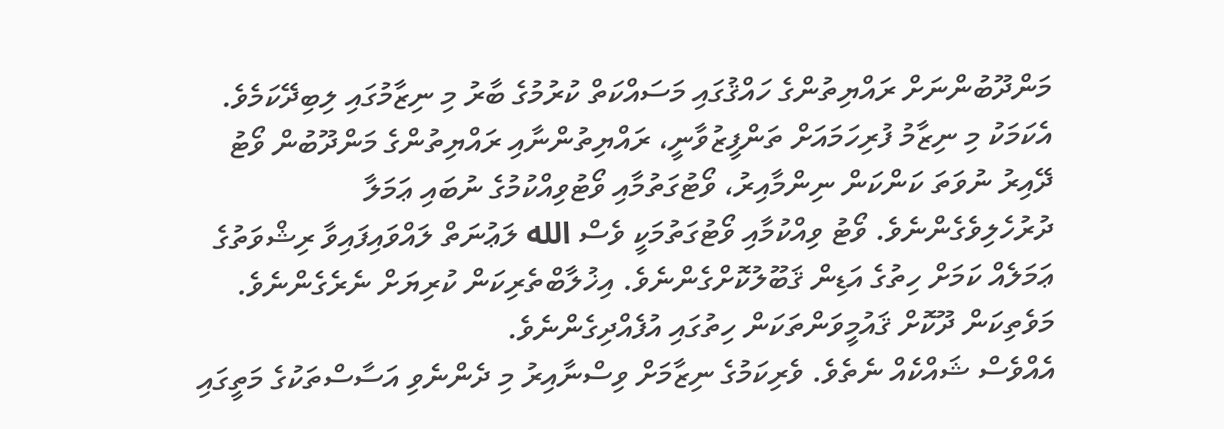މަންދޫބުންނަށް ރައްޔިތުންގެ ހައްޤުގައި މަސައްކަތް ކުރުމުގެ ބާރު މި ނިޒާމުގައި ލިބިދޭކަމެވެ. އެކަމަކު މި ނިޒާމު ފުރިހަމައަށް ތަންފީޒުވާނީ، ރައްޔިތުންނާއި ރައްޔިތުންގެ މަންދޫބުން ވޯޓު ދޭއިރު ނުވަތަ ކަންކަން ނިންމާއިރު، ވޯޓުގަތުމާއި ވޯޓުވިއްކުމުގެ ނުބައި ޢަމަލާ ދުރުހެލިވެގެންނެވެ. ވޯޓު ވިއްކުމާއި ވޯޓުގަތުމަކީ ވެސް الله ލަޢުނަތް ލައްވައިފައިވާ ރިޝްވަތުގެ ޢަމަލެއް ކަމަށް ހިތުގެ އަޑިން ޤަބޫލުކޮށްގެންނެވެ. އިޚުލާބްތެރިކަން ކުރިޔަށް ނެރެގެންނެވެ. މަވެތިކަން ދޫކޮށް ޤައުމީވަންތަކަން ހިތުގައި އުފެއްދިގެންނެވެ.
އެއްވެސް ޝައްކެއް ނެތެވެ. ވެރިކަމުގެ ނިޒާމަށް ވިސްނާއިރު މި ދެންނެވި އަސާސްތަކުގެ މަތީގައި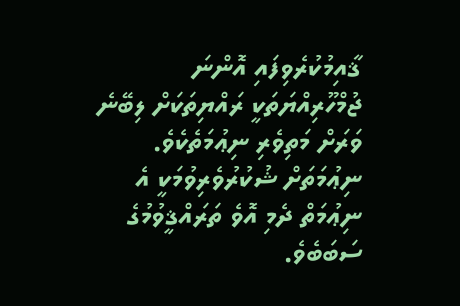ޤާއިމުކުރެވިފައި އޮންނަ ޖުމްހޫރިއްޔަތަކީ ރައްޔިތަކަށް ލިބޭނެ ވަރަށް މަތިވެރި ނިޢުމަތެކެވެ. ނިޢުމަތަށް ޝުކުރުވެރިވުމަކީ އެ ނިޢުމަތް ދެމި އޮވެ ތަރައްޤީވުމުގެ ސަބަބެވެ.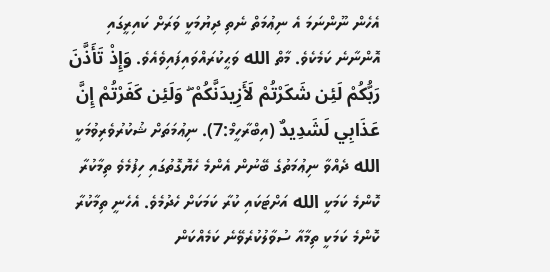އެހެން ނޫންނަމަ އެ ނިޢުމަތް ނެތި ދިޔުމަކީ ވަރަށް ކައިރީގައި އޮންނާނެ ކަމެކެވެ. މާތް الله ވަޙީކުރައްވައިފައިވެއެވެ. وَإِذْ تَأَذَّنَ رَبُّكُمْ لَئِن شَكَرْتُمْ لَأَزِيدَنَّكُمْ ۖ وَلَئِن كَفَرْتُمْ إِنَّ عَذَابِي لَشَدِيدٌ (އިބްރާހީމް:7). ނިޢުމަތަށް ޝުކުރުވެރިވުމަކީ الله ދެއްވާ ނިޢުމަތުގެ ބޭނުން އެންމެ ހެޔޮގޮތުގައި ހިފުމެވެ ތިމާކުރާ ކޮންމެ ކަމަކީ الله އަށްޓަކައި ކުރާ ކަމަކަށް ހެދުމެވެ. އެހެނީ ތިމާކުރާ ކޮންމެ ކަމަކީ ތިމާއާ ސުވާލުކުރެވޭނެ ކަމެއްކަން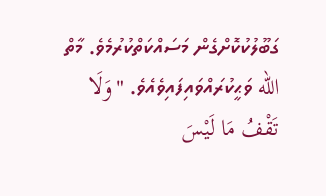ގަބޫލުކުކޮށްގެން މަސައްކަތްކުރުމެވެ. މާތް الله ވަޙީކުރައްވައިފައިވެއެވެ. "وَلَا تَقْفُ مَا لَيْسَ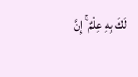لَكَ بِهِ عِلْمٌ ۚ إِنَّ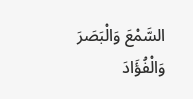السَّمْعَ وَالْبَصَرَ وَالْفُؤَادَ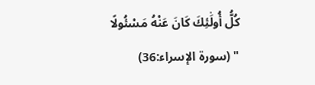كُلُّ أُولَٰئِكَ كَانَ عَنْهُ مَسْئُولًا " (سورة الإسراء:36)